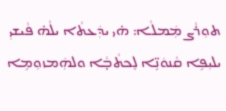ܬܘܼܪܵܨ ܡܲܡܠܵܐ: ܗ̇ܝ ܝܕܲܥܬܵܐ ܝܠܵܗ̇ ܦܵܝܫܝܼ ܝܠܝܼܦܹܐ ܩܵܢܘܿܢܹ̈ܐ ܠܸܟܬܵܒ̣ܵܐ ܘܠܗܲܡܙܘܼܡܹܐ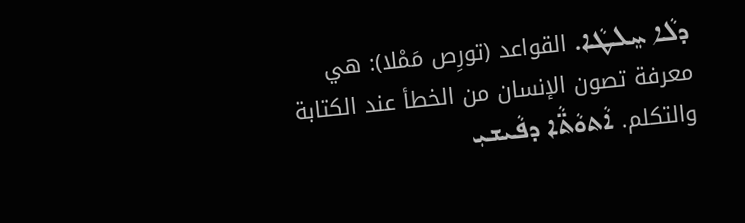ܕܠܵܐ ܚܸܠܛܵܐ. القواعد (تورِص مَمْلا): هي معرفة تصون الإنسان من الخطأ عند الكتابة والتكلم. ܐܵܬܘܵܬ̈ܵܐ ܕܦܵܝܫܝܼ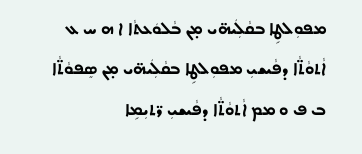ܡܦܘܼܠܛܹܐ ܒܩܵܠܲܝܗ̈ܝ ܡ̣ܢ ܒܵܠܘܿܥܬܵܐ ܐ ܗ ܚ ܥ ܐܵܬܘܵܬ̈ܵܐ ܕܦܵܝܫܝܼ ܡܦܘܼܠܛܹܐ ܒܩܵܠܲܝܗ̈ܝ ܡ̣ܢ ܣܸܦܘܵܬ̈ܵܐ ܒ ܦ ܘ ܡܡ ܐܵܬܘܵܬ̈ܵܐ ܕܦܵܝܫܝܼ ܪ̈ܬܝܼܡܹܐ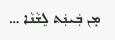ܡ̣ܢ ܒܲܝܢܲܬ ܠܸܫܵܢܵܐ …